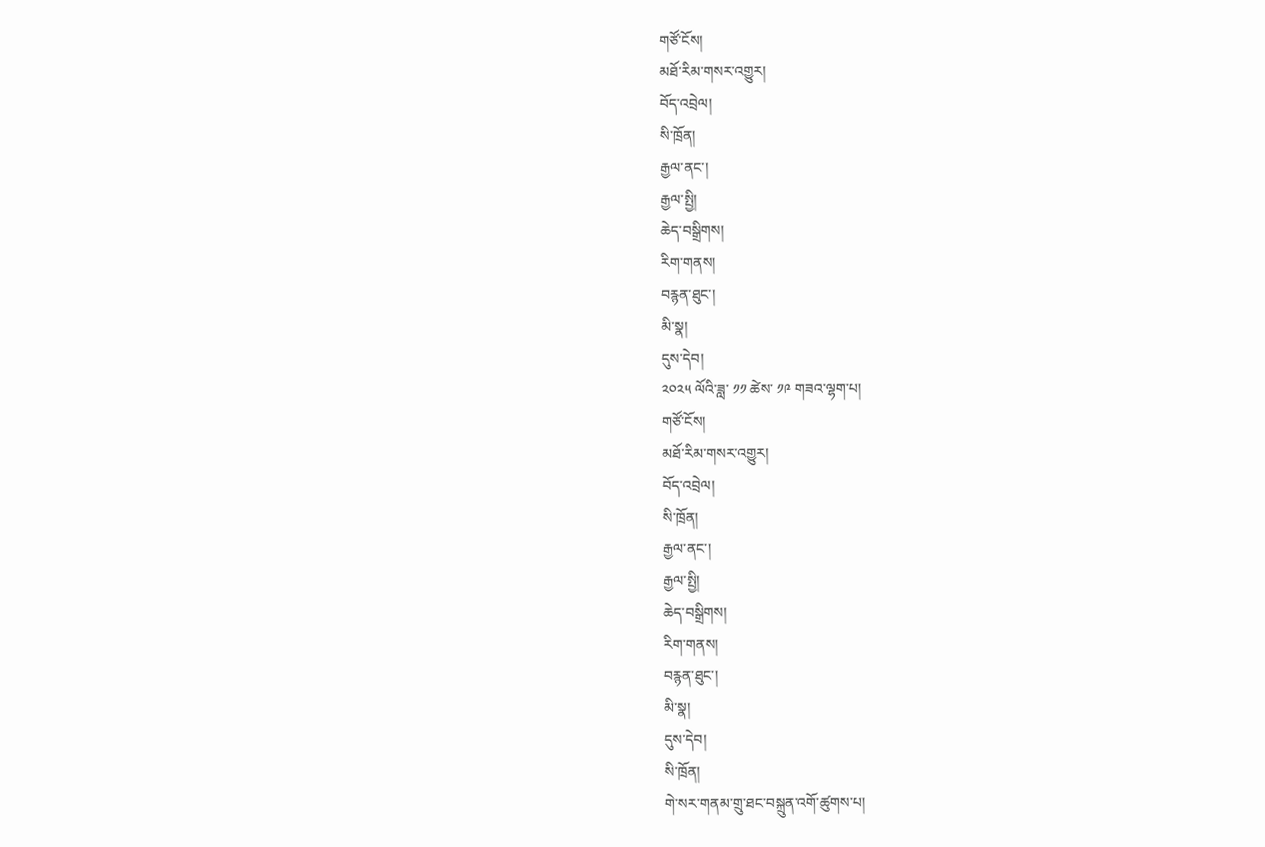གཙོ་ངོས།
མཐོ་རིམ་གསར་འགྱུར།
བོད་འབྲེལ།
སི་ཁྲོན།
རྒྱལ་ནང་།
རྒྱལ་སྤྱི།
ཆེད་བསྒྲིགས།
རིག་གནས།
བརྙན་ཐུང་།
མི་སྣ།
དུས་དེབ།
༢༠༢༥ ལོའི་ཟླ་ ༡༡ ཚེས་ ༡༩ གཟའ་ལྷག་པ།
གཙོ་ངོས།
མཐོ་རིམ་གསར་འགྱུར།
བོད་འབྲེལ།
སི་ཁྲོན།
རྒྱལ་ནང་།
རྒྱལ་སྤྱི།
ཆེད་བསྒྲིགས།
རིག་གནས།
བརྙན་ཐུང་།
མི་སྣ།
དུས་དེབ།
སི་ཁྲོན།
གེ་སར་གནམ་གྲུ་ཐང་བསྐྲུན་འགོ་ཚུགས་པ།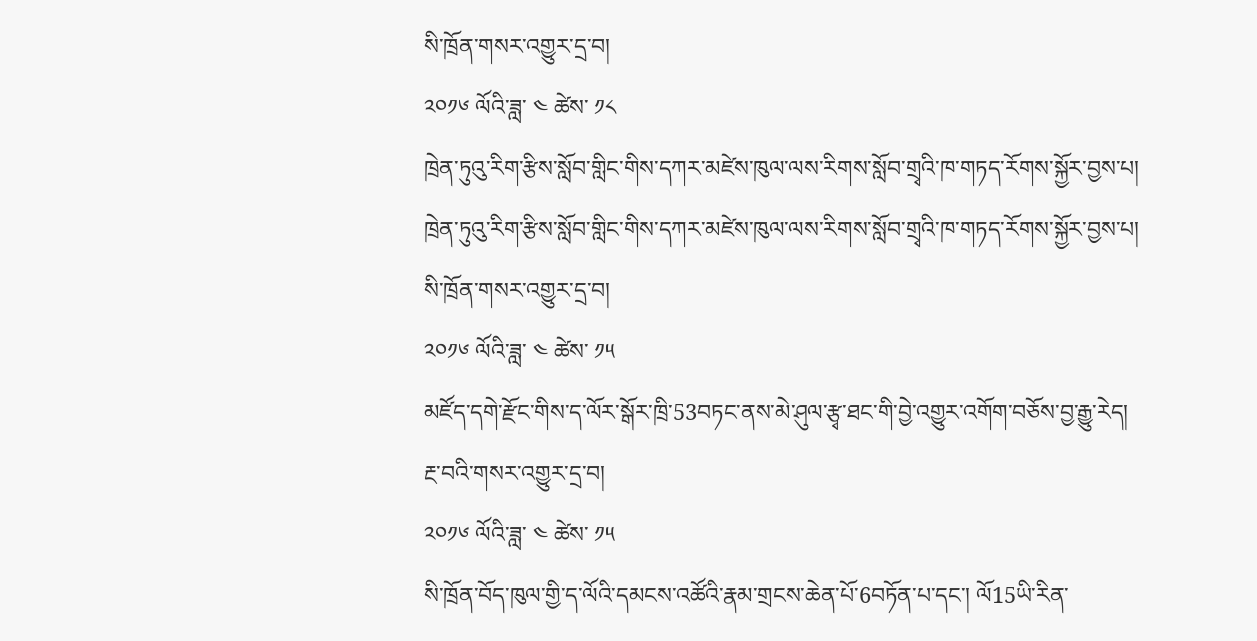སི་ཁྲོན་གསར་འགྱུར་དྲ་བ།
༢༠༡༦ ལོའི་ཟླ་ ༤ ཚེས་ ༡༨
ཁྲེན་ཏུའུ་རིག་རྩིས་སློབ་གླིང་གིས་དཀར་མཛེས་ཁུལ་ལས་རིགས་སློབ་གྲྭའི་ཁ་གཏད་རོགས་སྐྱོར་བྱས་པ།
ཁྲེན་ཏུའུ་རིག་རྩིས་སློབ་གླིང་གིས་དཀར་མཛེས་ཁུལ་ལས་རིགས་སློབ་གྲྭའི་ཁ་གཏད་རོགས་སྐྱོར་བྱས་པ།
སི་ཁྲོན་གསར་འགྱུར་དྲ་བ།
༢༠༡༦ ལོའི་ཟླ་ ༤ ཚེས་ ༡༥
མཛོད་དགེ་རྫོང་གིས་ད་ལོར་སྒོར་ཁྲི་53བཏང་ནས་མེ་ཤུལ་རྩྭ་ཐང་གི་བྱེ་འགྱུར་འགོག་བཅོས་བྱ་རྒྱུ་རེད།
རྔ་བའི་གསར་འགྱུར་དྲ་བ།
༢༠༡༦ ལོའི་ཟླ་ ༤ ཚེས་ ༡༥
སི་ཁྲོན་བོད་ཁུལ་གྱི་ད་ལོའི་དམངས་འཚོའི་རྣམ་གྲངས་ཆེན་པོ་6བཏོན་པ་དང་། ལོ15ཡི་རིན་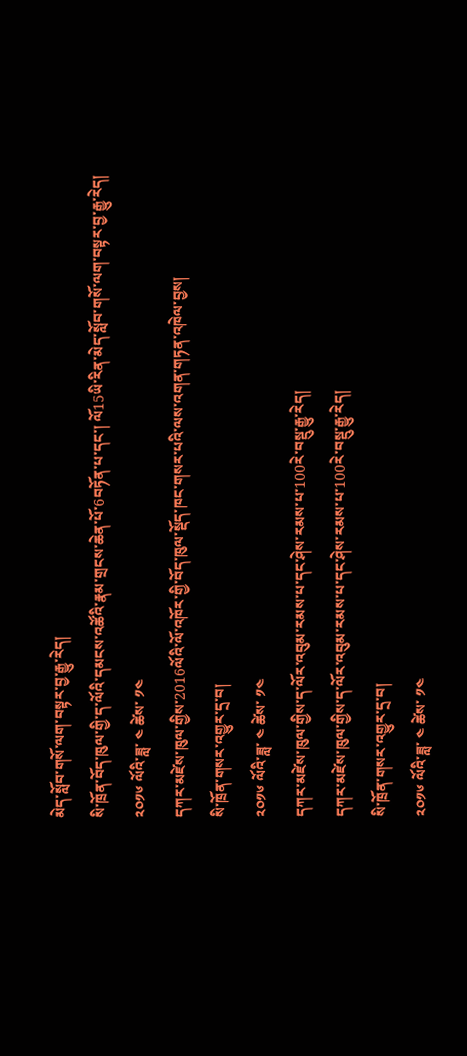མེད་སློབ་གསོ་ལག་བསྟར་བྱ་རྒྱུ་རེད།
སི་ཁྲོན་བོད་ཁུལ་གྱི་ད་ལོའི་དམངས་འཚོའི་རྣམ་གྲངས་ཆེན་པོ་6བཏོན་པ་དང་། ལོ15ཡི་རིན་མེད་སློབ་གསོ་ལག་བསྟར་བྱ་རྒྱུ་རེད།
༢༠༡༦ ལོའི་ཟླ་ ༤ ཚེས་ ༡༤
དཀར་མཛེས་ཁུལ་གྱིས་2016ལོའི་ལོ་འཁོར་གྱི་བོད་ཁུལ་སྡོད་ཁང་གསར་པའི་ལས་འགན་གཏན་འཁེལ་བྱས།
སི་ཁྲོན་གསར་འགྱུར་དྲ་བ།
༢༠༡༦ ལོའི་ཟླ་ ༤ ཚེས་ ༡༤
དཀར་མཛེས་ཁུལ་གྱིས་ད་ལོར་འབུམ་རམས་པ་དང་ཤེས་རམས་པ་100རེ་བསྡུ་རྒྱུ་རེད།
དཀར་མཛེས་ཁུལ་གྱིས་ད་ལོར་འབུམ་རམས་པ་དང་ཤེས་རམས་པ་100རེ་བསྡུ་རྒྱུ་རེད།
སི་ཁྲོན་གསར་འགྱུར་དྲ་བ།
༢༠༡༦ ལོའི་ཟླ་ ༤ ཚེས་ ༡༤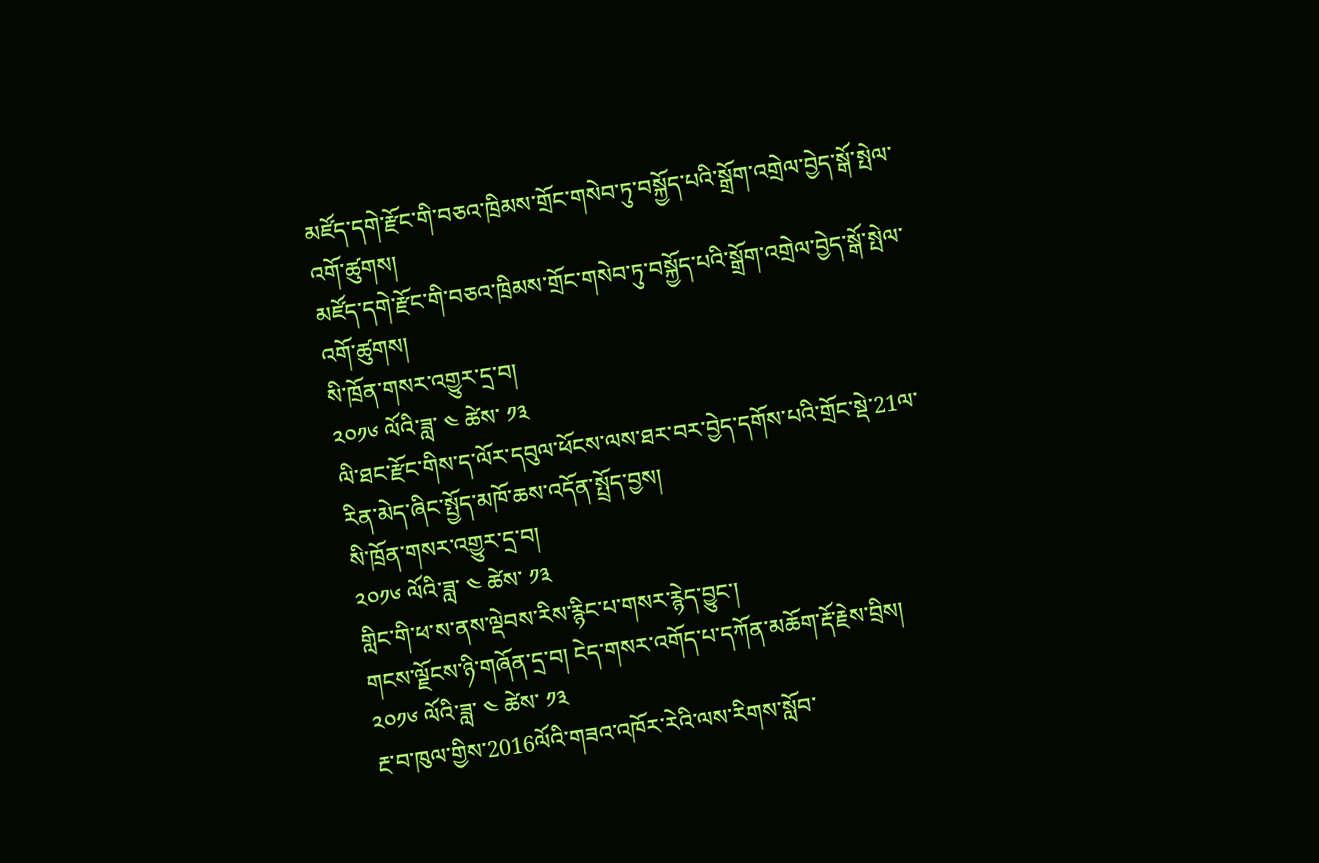མཛོད་དགེ་རྫོང་གི་བཅའ་ཁྲིམས་གྲོང་གསེབ་ཏུ་བསྐྱོད་པའི་སྒྲོག་འགྲེལ་བྱེད་སྒོ་སྤེལ་འགོ་ཚུགས།
མཛོད་དགེ་རྫོང་གི་བཅའ་ཁྲིམས་གྲོང་གསེབ་ཏུ་བསྐྱོད་པའི་སྒྲོག་འགྲེལ་བྱེད་སྒོ་སྤེལ་འགོ་ཚུགས།
སི་ཁྲོན་གསར་འགྱུར་དྲ་བ།
༢༠༡༦ ལོའི་ཟླ་ ༤ ཚེས་ ༡༣
ལི་ཐང་རྫོང་གིས་ད་ལོར་དབུལ་ཕོངས་ལས་ཐར་བར་བྱེད་དགོས་པའི་གྲོང་སྡེ་21ལ་རིན་མེད་ཞིང་སྤྱོད་མཁོ་ཆས་འདོན་སྤྲོད་བྱས།
སི་ཁྲོན་གསར་འགྱུར་དྲ་བ།
༢༠༡༦ ལོའི་ཟླ་ ༤ ཚེས་ ༡༣
གླིང་གི་ཕ་ས་ནས་ལྡེབས་རིས་རྙིང་པ་གསར་རྙེད་བྱུང་།
གངས་ལྗོངས་ཉི་གཞོན་དྲ་བ། ངེད་གསར་འགོད་པ་དཀོན་མཆོག་རྡོ་རྗེས་བྲིས།
༢༠༡༦ ལོའི་ཟླ་ ༤ ཚེས་ ༡༣
རྔ་བ་ཁུལ་གྱིས་2016ལོའི་གཟའ་འཁོར་རེའི་ལས་རིགས་སློབ་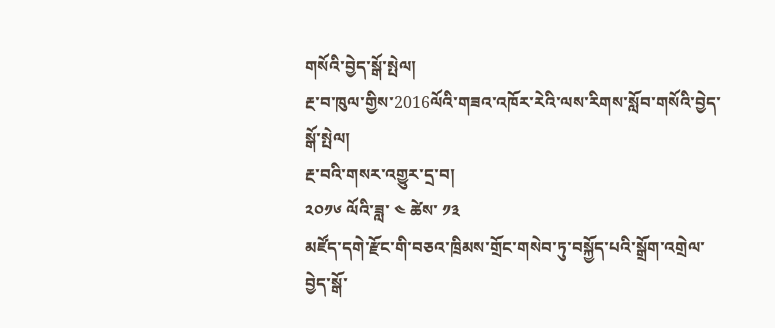གསོའི་བྱེད་སྒོ་སྤེལ།
རྔ་བ་ཁུལ་གྱིས་2016ལོའི་གཟའ་འཁོར་རེའི་ལས་རིགས་སློབ་གསོའི་བྱེད་སྒོ་སྤེལ།
རྔ་བའི་གསར་འགྱུར་དྲ་བ།
༢༠༡༦ ལོའི་ཟླ་ ༤ ཚེས་ ༡༣
མཛོད་དགེ་རྫོང་གི་བཅའ་ཁྲིམས་གྲོང་གསེབ་ཏུ་བསྐྱོད་པའི་སྒྲོག་འགྲེལ་བྱེད་སྒོ་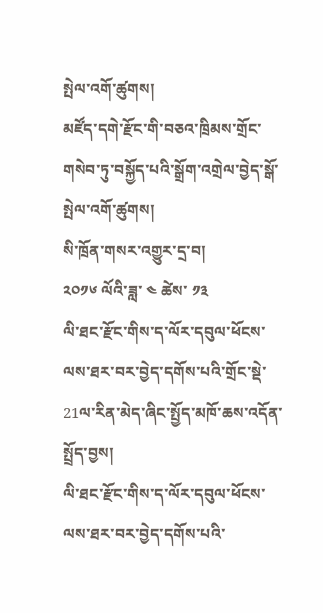སྤེལ་འགོ་ཚུགས།
མཛོད་དགེ་རྫོང་གི་བཅའ་ཁྲིམས་གྲོང་གསེབ་ཏུ་བསྐྱོད་པའི་སྒྲོག་འགྲེལ་བྱེད་སྒོ་སྤེལ་འགོ་ཚུགས།
སི་ཁྲོན་གསར་འགྱུར་དྲ་བ།
༢༠༡༦ ལོའི་ཟླ་ ༤ ཚེས་ ༡༣
ལི་ཐང་རྫོང་གིས་ད་ལོར་དབུལ་ཕོངས་ལས་ཐར་བར་བྱེད་དགོས་པའི་གྲོང་སྡེ་21ལ་རིན་མེད་ཞིང་སྤྱོད་མཁོ་ཆས་འདོན་སྤྲོད་བྱས།
ལི་ཐང་རྫོང་གིས་ད་ལོར་དབུལ་ཕོངས་ལས་ཐར་བར་བྱེད་དགོས་པའི་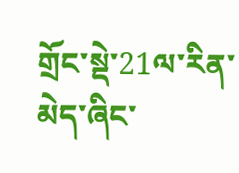གྲོང་སྡེ་21ལ་རིན་མེད་ཞིང་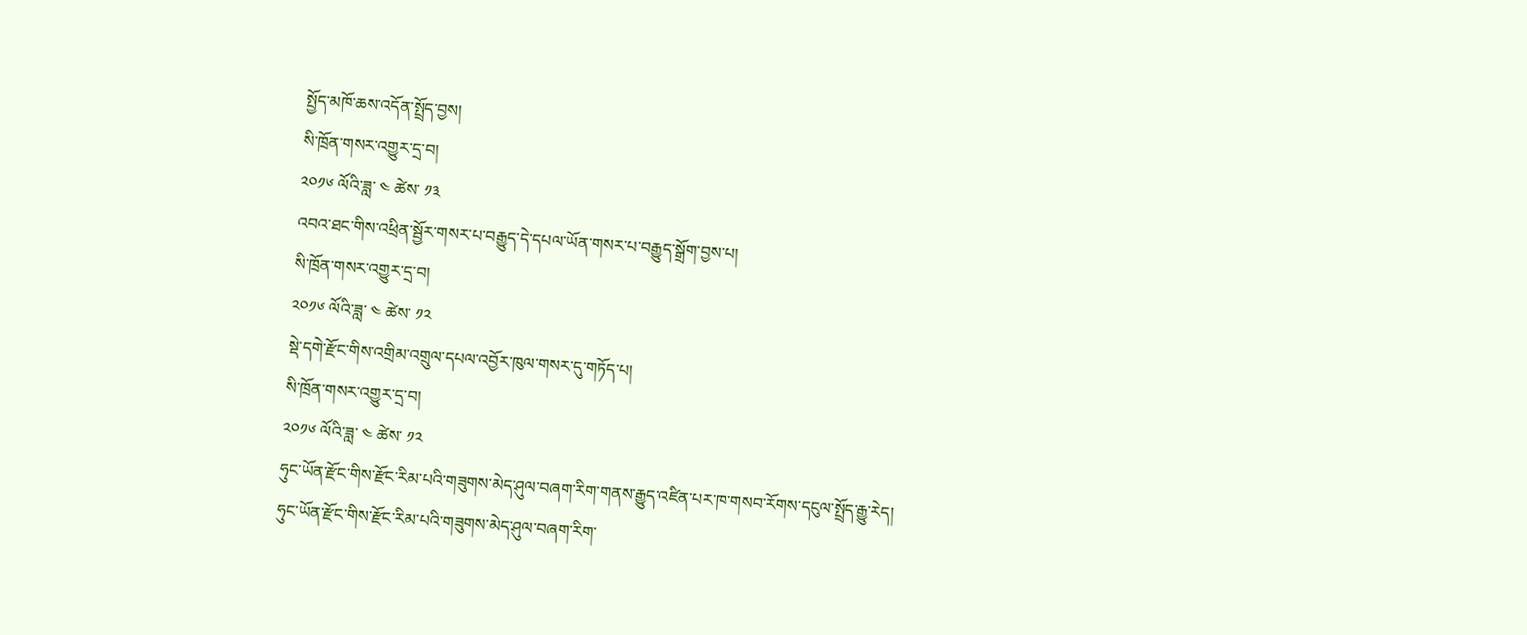སྤྱོད་མཁོ་ཆས་འདོན་སྤྲོད་བྱས།
སི་ཁྲོན་གསར་འགྱུར་དྲ་བ།
༢༠༡༦ ལོའི་ཟླ་ ༤ ཚེས་ ༡༣
འབའ་ཐང་གིས་འཕྲིན་སྦྱོར་གསར་པ་བརྒྱུད་དེ་དཔལ་ཡོན་གསར་པ་བརྒྱུད་སྒྲོག་བྱས་པ།
སི་ཁྲོན་གསར་འགྱུར་དྲ་བ།
༢༠༡༦ ལོའི་ཟླ་ ༤ ཚེས་ ༡༢
སྡེ་དགེ་རྫོང་གིས་འགྲིམ་འགྲུལ་དཔལ་འབྱོར་ཁུལ་གསར་དུ་གཏོད་པ།
སི་ཁྲོན་གསར་འགྱུར་དྲ་བ།
༢༠༡༦ ལོའི་ཟླ་ ༤ ཚེས་ ༡༢
ཧུང་ཡོན་རྫོང་གིས་རྫོང་རིམ་པའི་གཟུགས་མེད་ཤུལ་བཞག་རིག་གནས་རྒྱུད་འཛིན་པར་ཁ་གསབ་རོགས་དངུལ་སྤྲོད་རྒྱུ་རེད།
ཧུང་ཡོན་རྫོང་གིས་རྫོང་རིམ་པའི་གཟུགས་མེད་ཤུལ་བཞག་རིག་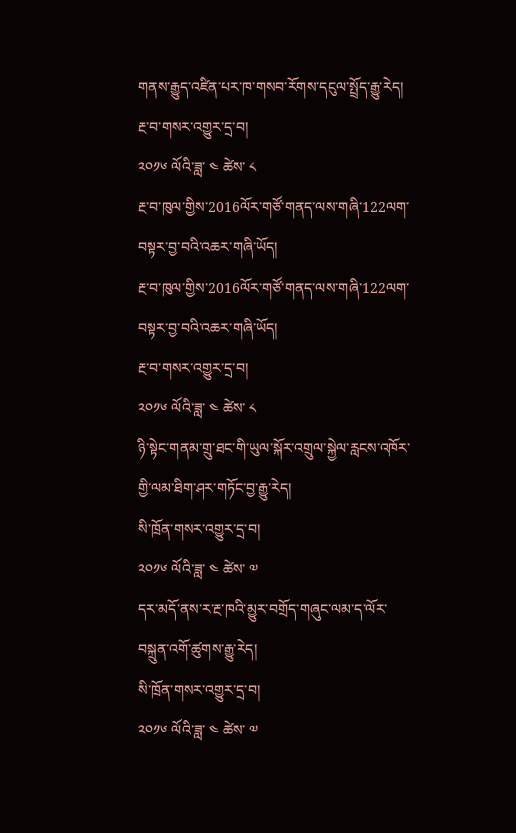གནས་རྒྱུད་འཛིན་པར་ཁ་གསབ་རོགས་དངུལ་སྤྲོད་རྒྱུ་རེད།
རྔ་བ་གསར་འགྱུར་དྲ་བ།
༢༠༡༦ ལོའི་ཟླ་ ༤ ཚེས་ ༨
རྔ་བ་ཁུལ་གྱིས་2016ལོར་གཙོ་གནད་ལས་གཞི་122ལག་བསྟར་བྱ་བའི་འཆར་གཞི་ཡོད།
རྔ་བ་ཁུལ་གྱིས་2016ལོར་གཙོ་གནད་ལས་གཞི་122ལག་བསྟར་བྱ་བའི་འཆར་གཞི་ཡོད།
རྔ་བ་གསར་འགྱུར་དྲ་བ།
༢༠༡༦ ལོའི་ཟླ་ ༤ ཚེས་ ༨
ཉི་སྟེང་གནམ་གྲུ་ཐང་གི་ཡུལ་སྐོར་འགྲུལ་སྐྱེལ་རླངས་འཁོར་གྱི་ལམ་ཐིག་ཤར་གཏོང་བྱ་རྒྱུ་རེད།
སི་ཁྲོན་གསར་འགྱུར་དྲ་བ།
༢༠༡༦ ལོའི་ཟླ་ ༤ ཚེས་ ༧
དར་མདོ་ནས་ར་རྔ་ཁའི་མྱུར་བགྲོད་གཞུང་ལམ་ད་ལོར་བསྐྲུན་འགོ་ཚུགས་རྒྱུ་རེད།
སི་ཁྲོན་གསར་འགྱུར་དྲ་བ།
༢༠༡༦ ལོའི་ཟླ་ ༤ ཚེས་ ༧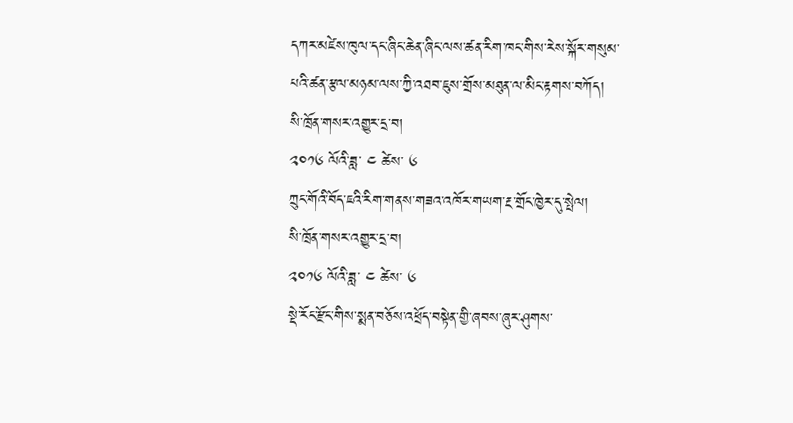དཀར་མཛེས་ཁུལ་དང་ཞིང་ཆེན་ཞིང་ལས་ཚན་རིག་ཁང་གིས་རེས་སྐོར་གསུམ་པའི་ཚན་རྩལ་མཉམ་ལས་ཀྱི་འཐབ་ཇུས་གྲོས་མཐུན་ལ་མིང་རྟགས་བཀོད།
སི་ཁྲོན་གསར་འགྱུར་དྲ་བ།
༢༠༡༦ ལོའི་ཟླ་ ༤ ཚེས་ ༦
ཀྲུང་གོའི་བོད་ཇའི་རིག་གནས་གཟའ་འཁོར་གཡག་རྔ་གྲོང་ཁྱེར་དུ་སྤེལ།
སི་ཁྲོན་གསར་འགྱུར་དྲ་བ།
༢༠༡༦ ལོའི་ཟླ་ ༤ ཚེས་ ༦
སྡེ་རོང་རྫོང་གིས་སྨན་བཅོས་འཕྲོད་བསྟེན་གྱི་ཞབས་ཞུར་ཤུགས་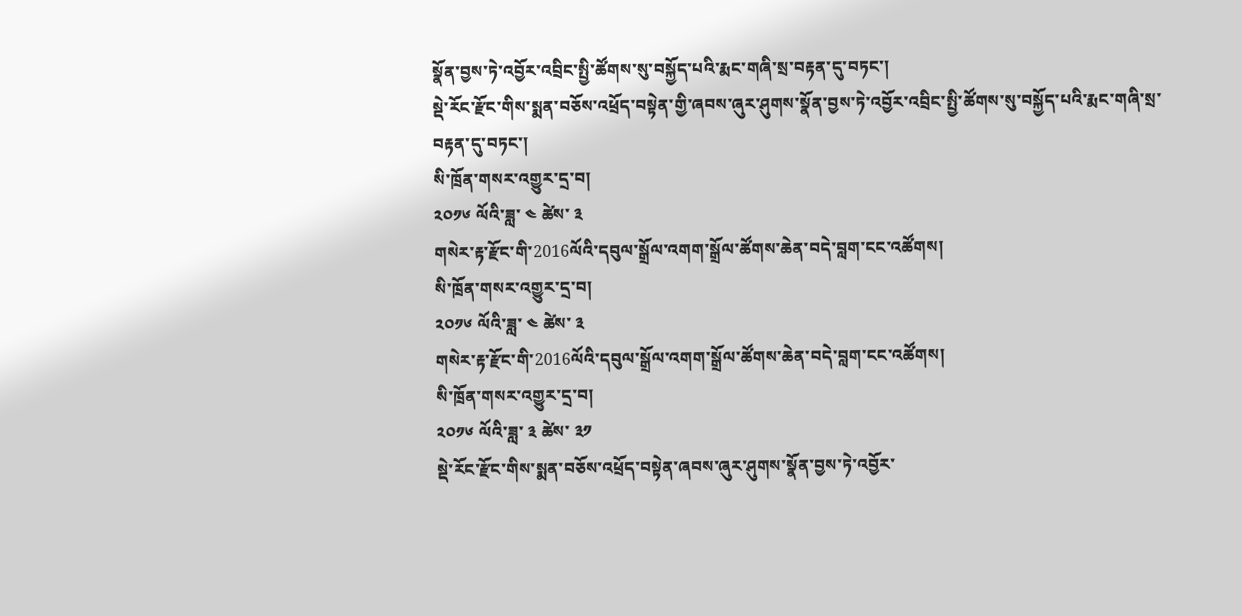སྣོན་བྱས་ཏེ་འབྱོར་འབྲིང་སྤྱི་ཚོགས་སུ་བསྐྱོད་པའི་རྨང་གཞི་སྲ་བརྟན་དུ་བཏང་།
སྡེ་རོང་རྫོང་གིས་སྨན་བཅོས་འཕྲོད་བསྟེན་གྱི་ཞབས་ཞུར་ཤུགས་སྣོན་བྱས་ཏེ་འབྱོར་འབྲིང་སྤྱི་ཚོགས་སུ་བསྐྱོད་པའི་རྨང་གཞི་སྲ་བརྟན་དུ་བཏང་།
སི་ཁྲོན་གསར་འགྱུར་དྲ་བ།
༢༠༡༦ ལོའི་ཟླ་ ༤ ཚེས་ ༣
གསེར་རྟ་རྫོང་གི་2016ལོའི་དབུལ་སྒྲོལ་འགག་སྒྲོལ་ཚོགས་ཆེན་བདེ་བླག་ངང་འཚོགས།
སི་ཁྲོན་གསར་འགྱུར་དྲ་བ།
༢༠༡༦ ལོའི་ཟླ་ ༤ ཚེས་ ༣
གསེར་རྟ་རྫོང་གི་2016ལོའི་དབུལ་སྒྲོལ་འགག་སྒྲོལ་ཚོགས་ཆེན་བདེ་བླག་ངང་འཚོགས།
སི་ཁྲོན་གསར་འགྱུར་དྲ་བ།
༢༠༡༦ ལོའི་ཟླ་ ༣ ཚེས་ ༣༡
སྡེ་རོང་རྫོང་གིས་སྨན་བཅོས་འཕྲོད་བསྟེན་ཞབས་ཞུར་ཤུགས་སྣོན་བྱས་ཏེ་འབྱོར་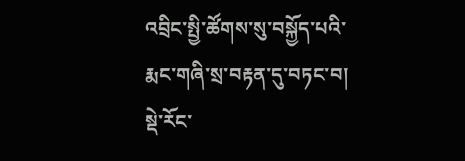འབྲིང་སྤྱི་ཚོགས་སུ་བསྐྱོད་པའི་རྨང་གཞི་སྲ་བརྟན་དུ་བཏང་བ།
སྡེ་རོང་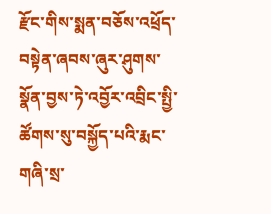རྫོང་གིས་སྨན་བཅོས་འཕྲོད་བསྟེན་ཞབས་ཞུར་ཤུགས་སྣོན་བྱས་ཏེ་འབྱོར་འབྲིང་སྤྱི་ཚོགས་སུ་བསྐྱོད་པའི་རྨང་གཞི་སྲ་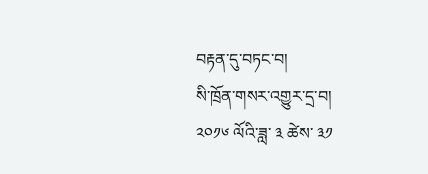བརྟན་དུ་བཏང་བ།
སི་ཁྲོན་གསར་འགྱུར་དྲ་བ།
༢༠༡༦ ལོའི་ཟླ་ ༣ ཚེས་ ༣༡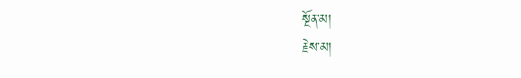སྔོན་མ།
རྗེས་མ།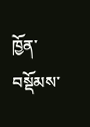ཁྱོན་བསྡོམས་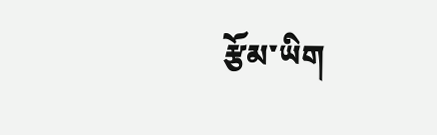རྩོམ་ཡིག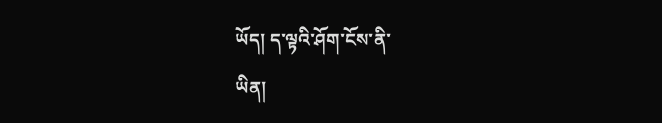ཡོད། ད་ལྟའི་ཤོག་ངོས་ནི་
ཡིན།